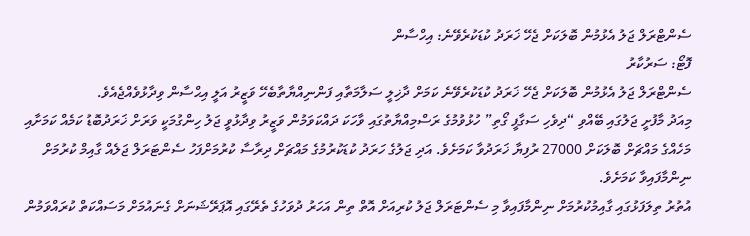ސެންޓްރަލް ޖަލު އެޅުމުން ބޮލަކަށް ޖެހޭ ޚަރަދު ކުޑަކުރެވޭނެ: އިހްސާން
ފޮޓޯ: ސަރުކާރު
ސެންޓްރަލް ޖަލު އެޅުމުން ބޮލަކަށް ޖެހޭ ޚަރަދު ކުޑަކުރެވޭނެ ކަމަށް ދާޚިލީ ސަލާމަތާއި ފަންނިއްޔާތާބެހޭ ވަޒީރު އަލީ އިޙްސާން ވިދާޅުވެއްޖެއެވެ.
މިއަދު މާފުށީ ޖަލުގައި ބޭއްވި “ދިވެހި ސަގާފީ ގޯތި” ހުޅުވުމުގެ ރަސްމިއްޔާތުގައި ވާހަކަ ދައްކަވަމުން ވަޒީރު ވިދާޅުވީ ޖަލު ހިންގުމަކީ ވަރަށް ޚަރަދުބޮޑު ކަމެއް ކަމަށާއި މަހެއްގެ މައްޗަށް ބޮލަކަށް 27000 ރުފިޔާ ޚަރަދުވާ ކަމަށެވެ. އަދި ޖަލުގެ ހަރަދު ކުޑަކުރުމުގެ މައްޗަށް ދިރާސާ ކުރުމަށްފަހު ސެންޓަރަލް ޖަލެއް ގާއިމް ކުރުމަށް ނިންމާފައިވާ ކަމަށެވެ.
އުތުރު ތިލަފަޅުގައި ގާއިމުކުރުމަށް ނިންމާފައިވާ މި ސެންޓަރަލް ޖަލު ކުރިއަށް އޮތް ތިން އަހަރު ދުވަހުގެ ތެރޭގައި އޮޕަރޭޝަނަށް ގެނައުމަށް މަސައްކަތް ކުރައްވަމުން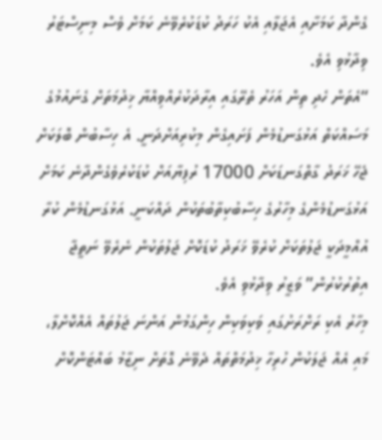ގެންދާ ކަމަށާއި އެޖަލާއި އެކު ހަރަދު ކުޑަކުރެވޭނެ ކަމަށް ވެސް މިނިސްޓަރު ވިދާޅުވި އެވެ.
“އެތަން ހެދި ތިން އަހަރު ތެރޭގައި އިރާދަކުރެއްވިއްޔާ ޚިދުމަތަށް ގެނައުމުގެ މަސައްކަތް އަޅުގަނޑުމެން ފަށައިގެން މިކުރިއަށްދަނީ. އެ ހިސާބުން ބޮލަކަށް ޖެހޭ ޚަރަދު ގާތްގަނޑަކަށް 17000 ރުފިޔާއަށް ކުޑަކުރެވެގެންދާނެ ކަމަށް އަޅުގަނޑުމެންގެ މިހާރުގެ ހިސާބުކިތާބުތަކުން ދައްކަނީ. އަޅުގަނޑުމެން ކުރާ އުއްމީދަކީ ޖަލުތަކަށް ކުރެވޭ ޚަރަދު ކުޑަކޮށް ޖަލުތަކުން ނެރެވޭ ނަތީޖާ އިތުރުކުރުން” ވަޒީރު ވިދާޅުވި އެވެ.
މިހާރު އެކި ރަށްރަށުގައި ވަކިވަކިން ހިންގަމުން އަންނަ ޖަލުތައް އެއްކޮށްލާ، މައި އެއް ޖަލަކުން ހުރިހާ ޚިދުމަތްތައް ދެވޭނެ ގޮތަށް ނިޒާމު ބައްޓަންކޮށް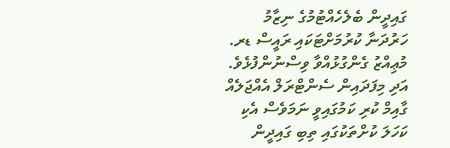ގައިދީން ބެލެހެއްޓުމުގެ ނިޒާމު ހަރުދަނާ ކުރުމަށްޓަކައި ރައީސް ޑރ. މުޢިއްޒު ގެންގުޅުއްވާ ވިސްނުންފުޅެވެ. އަދި މިފަދައިން ސެންޓްރަލް އެއްޖަލެއް ގާއިމް ކުރި ކަމުގައިވީ ނަމަވެސް އެކި ކަހަލަ ކުށްތަކުގައި ތިބި ގައިދީން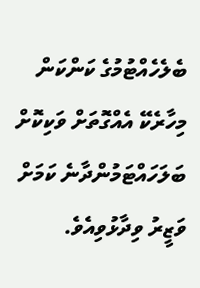ބެލެހެއްޓުމުގެ ކަންކަން މިހާރެކޭ އެއްގޮތަށް ވަކިކޮށް ބަލަހައްޓަމުންދާނެ ކަމަށް ވަޒީރު ވިދާޅުވިއެވެ.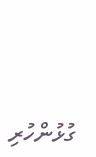ގުޅުންހުރި